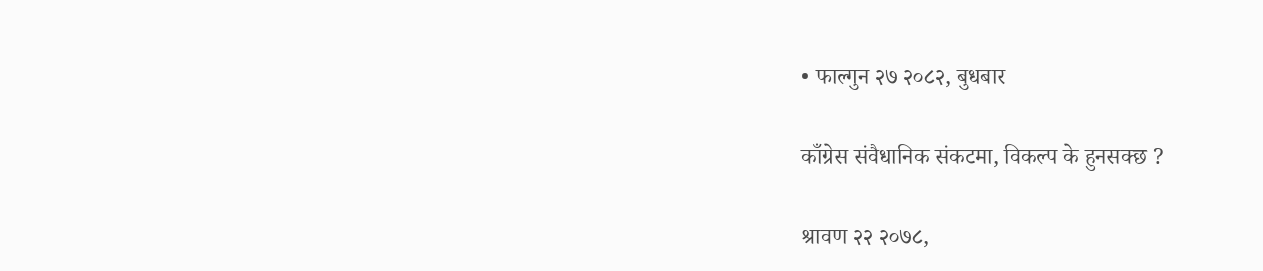• फाल्गुन २७ २०८२, बुधबार

काँग्रेस संवैधानिक संकटमा, विकल्प के हुनसक्छ ?

श्रावण २२ २०७८,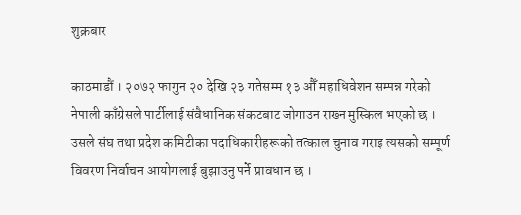शुक्रबार

काठमाडौं । २०७२ फागुन २० देखि २३ गतेसम्म १३ औँ महाधिवेशन सम्पन्न गरेको नेपाली काँग्रेसले पार्टीलाई संवैधानिक संकटबाट जोगाउन राख्न मुस्किल भएको छ । उसले संघ तथा प्रदेश कमिटीका पदाधिकारीहरूको तत्काल चुनाव गराइ त्यसको सम्पूर्ण विवरण निर्वाचन आयोगलाई बुझाउनु पर्ने प्रावधान छ ।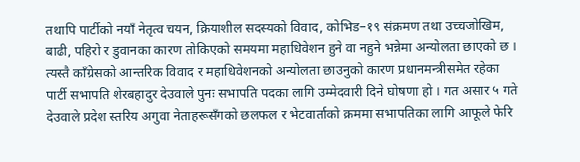तथापि पार्टीको नयाँ नेतृत्व चयन, क्रियाशील सदस्यको विवाद, कोभिड–१९ संक्रमण तथा उच्चजोखिम, बाढी, पहिरो र डुवानका कारण तोकिएको समयमा महाधिवेशन हुने वा नहुने भन्नेमा अन्योलता छाएको छ । त्यस्तै काँग्रेसको आन्तरिक विवाद र महाधिवेशनको अन्योलता छाउनुको कारण प्रधानमन्त्रीसमेत रहेका पार्टी सभापति शेरबहादुर देउवाले पुनः सभापति पदका लागि उम्मेदवारी दिने घोषणा हो । गत असार ५ गते देउवाले प्रदेश स्तरिय अगुवा नेताहरूसँगको छलफल र भेटवार्ताको क्रममा सभापतिका लागि आफूले फेरि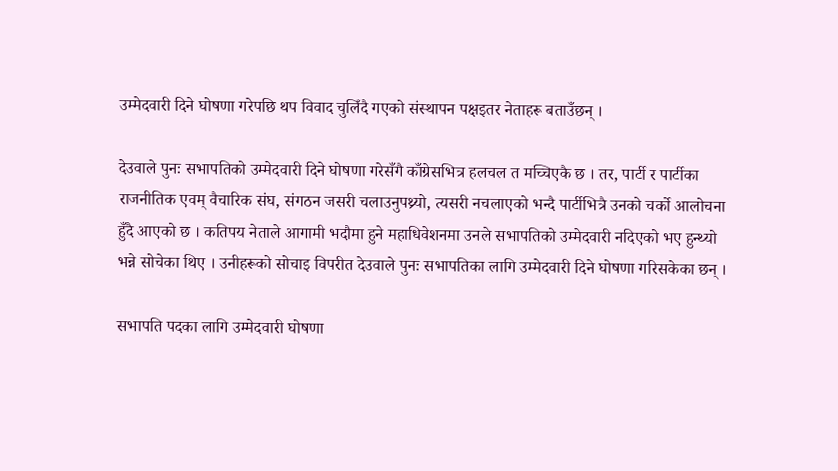उम्मेदवारी दिने घोषणा गरेपछि थप विवाद चुलिँदै गएको संस्थापन पक्षइतर नेताहरू बताउँछन् ।

देउवाले पुनः सभापतिको उम्मेदवारी दिने घोषणा गरेसँगै काँग्रेसभित्र हलचल त मच्चिएकै छ । तर, पार्टी र पार्टीका राजनीतिक एवम् वैचारिक संघ, संगठन जसरी चलाउनुपथ्र्यो, त्यसरी नचलाएको भन्दै पार्टीभित्रै उनको चर्को आलोचना हुँदै आएको छ । कतिपय नेताले आगामी भदौमा हुने महाधिवेशनमा उनले सभापतिको उम्मेदवारी नदिएको भए हुन्थ्यो भन्ने सोचेका थिए । उनीहरूको सोचाइ विपरीत देउवाले पुनः सभापतिका लागि उम्मेदवारी दिने घोषणा गरिसकेका छन् ।

सभापति पदका लागि उम्मेदवारी घोषणा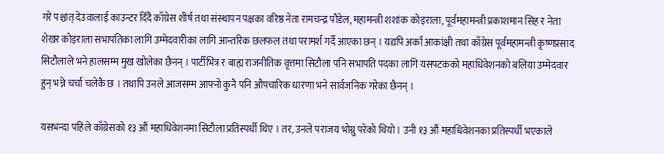गरे पश्चात् देउवालाई काउन्टर दिँदै काँग्रेस शीर्ष तथा संस्थापन पक्षका वरिष्ठ नेता रामचन्द्र पौडेल, महामन्त्री शशांक कोइराला, पूर्वमहामन्त्री प्रकाशमान सिंह र नेता शेखर कोइराला सभापतिका लागि उम्मेदवारीका लागि आन्तरिक छलफल तथा परामर्श गर्दै आएका छन् । यद्यपि अर्का आकांक्षी तथा काँग्रेस पूर्वमहामन्त्री कृष्णप्रसाद सिटौलाले भने हालसम्म मुख खोलेका छैनन् । पार्टीभित्र र बाह्य राजनीतिक वृत्तमा सिटौला पनि सभापति पदका लागि यसपटकको महाधिवेशनको बलिया उम्मेदवार हुन् भन्ने चर्चा चलेकै छ । तथापि उनले आजसम्म आफ्नो कुनै पनि औपचारिक धारणा भने सार्वजनिक गरेका छैनन् ।

यसभन्दा पहिले काँग्रेसको १३ औं महाधिवेशनमा सिटौला प्रतिस्पर्धी थिए । तर, उनले पराजय भोग्नु परेको थियो । उनी १३ औं महाधिवेशनका प्रतिस्पर्धी भएकाले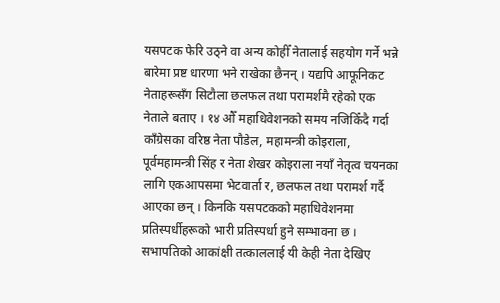यसपटक फेरि उठ्ने वा अन्य कोहीँ नेतालाई सहयोग गर्ने भन्ने बारेमा प्रष्ट धारणा भने राखेका छैनन् । यद्यपि आफूनिकट नेताहरूसँग सिटौला छलफल तथा परामर्शमै रहेको एक नेताले बताए । १४ औँ महाधिवेशनको समय नजिकिँदै गर्दा काँग्रेसका वरिष्ठ नेता पौडेल, महामन्त्री कोइराला, पूर्वमहामन्त्री सिंह र नेता शेखर कोइराला नयाँ नेतृत्व चयनका लागि एकआपसमा भेटवार्ता र, छलफल तथा परामर्श गर्दै आएका छन् । किनकि यसपटकको महाधिवेशनमा प्रतिस्पर्धीहरूको भारी प्रतिस्पर्धा हुने सम्भावना छ । सभापतिको आकांक्षी तत्काललाई यी केही नेता देखिए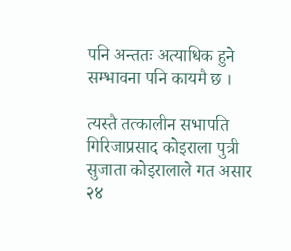पनि अन्ततः अत्याधिक हुने सम्भावना पनि कायमै छ ।

त्यस्तै तत्कालीन सभापति गिरिजाप्रसाद कोइराला पुत्री सुजाता कोइरालाले गत असार २४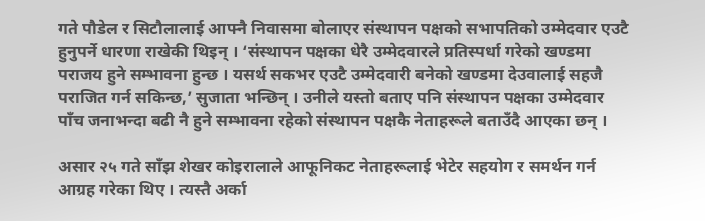गते पौडेल र सिटौलालाई आफ्नै निवासमा बोलाएर संस्थापन पक्षको सभापतिको उम्मेदवार एउटै हुनुपर्ने धारणा राखेकी थिइन् । ‘संस्थापन पक्षका धेरै उम्मेदवारले प्रतिस्पर्धा गरेको खण्डमा पराजय हुने सम्भावना हुन्छ । यसर्थ सकभर एउटै उम्मेदवारी बनेको खण्डमा देउवालाई सहजै पराजित गर्न सकिन्छ,’ सुजाता भन्छिन् । उनीले यस्तो बताए पनि संस्थापन पक्षका उम्मेदवार पाँच जनाभन्दा बढी नै हुने सम्भावना रहेको संस्थापन पक्षकै नेताहरूले बताउँदै आएका छन् ।

असार २५ गते साँझ शेखर कोइरालाले आफूनिकट नेताहरूलाई भेटेर सहयोग र समर्थन गर्न आग्रह गरेका थिए । त्यस्तै अर्का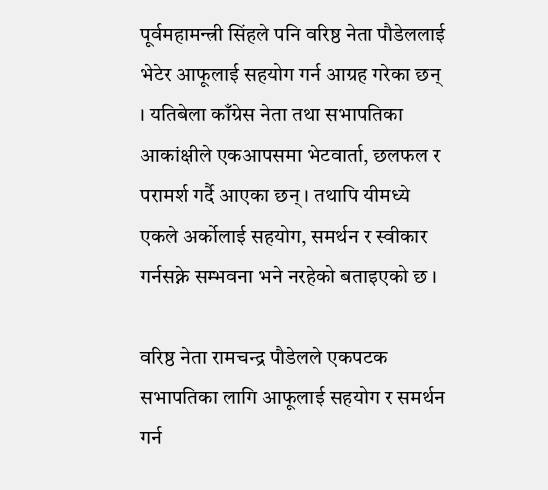पूर्वमहामन्त्री सिंहले पनि वरिष्ठ नेता पौडेललाई भेटेर आफूलाई सहयोग गर्न आग्रह गरेका छन् । यतिबेला काँग्रेस नेता तथा सभापतिका आकांक्षीले एकआपसमा भेटवार्ता, छलफल र परामर्श गर्दै आएका छन् । तथापि यीमध्ये एकले अर्कोलाई सहयोग, समर्थन र स्वीकार गर्नसक्ने सम्भवना भने नरहेको बताइएको छ ।

वरिष्ठ नेता रामचन्द्र पौडेलले एकपटक सभापतिका लागि आफूलाई सहयोग र समर्थन गर्न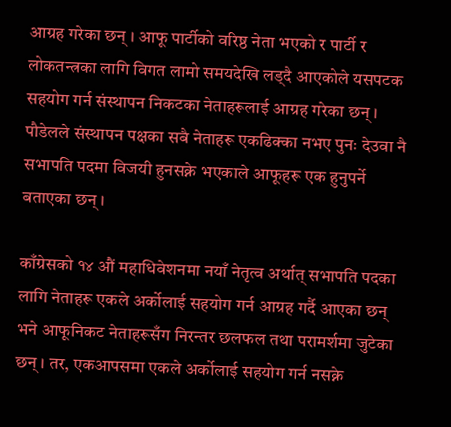आग्रह गरेका छन् । आफू पार्टीको वरिष्ठ नेता भएको र पार्टी र लोकतन्त्रका लागि विगत लामो समयदेखि लड्दै आएकोले यसपटक सहयोग गर्न संस्थापन निकटका नेताहरूलाई आग्रह गरेका छन् । पौडेलले संस्थापन पक्षका सबै नेताहरू एकढिक्का नभए पुनः देउवा नै सभापति पदमा विजयी हुनसक्ने भएकाले आफूहरू एक हुनुपर्ने बताएका छन् ।

काँग्रेसको १४ औं महाधिवेशनमा नयाँ नेतृत्व अर्थात् सभापति पदका लागि नेताहरू एकले अर्कोलाई सहयोग गर्न आग्रह गर्दै आएका छन् भने आफूनिकट नेताहरूसँग निरन्तर छलफल तथा परामर्शमा जुटेका छन् । तर, एकआपसमा एकले अर्कोलाई सहयोग गर्न नसक्ने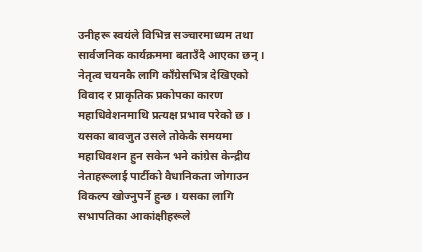उनीहरू स्वयंले विभिन्न सञ्चारमाध्यम तथा सार्वजनिक कार्यक्रममा बताउँदै आएका छन् । नेतृत्व चयनकै लागि काँग्रेसभित्र देखिएको विवाद र प्राकृतिक प्रकोपका कारण महाधिवेशनमाथि प्रत्यक्ष प्रभाव परेको छ । यसका बावजुत उसले तोकेकै समयमा महाधिवशन हुन सकेन भने कांग्रेस केन्द्रीय नेताहरूलाई पार्टीको वैधानिकता जोगाउन विकल्प खोज्नुपर्ने हुन्छ । यसका लागि सभापतिका आकांक्षीहरूले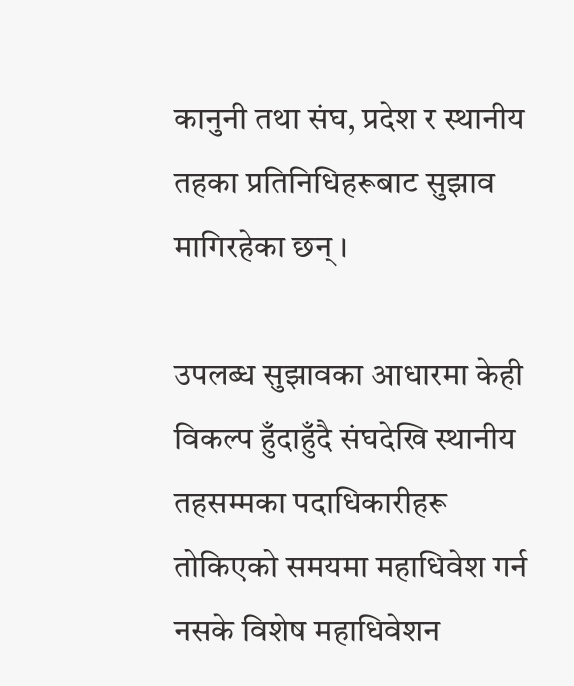कानुनी तथा संघ, प्रदेश र स्थानीय तहका प्रतिनिधिहरूबाट सुझाव मागिरहेका छन् ।

उपलब्ध सुझावका आधारमा केही विकल्प हुँदाहुँदै संघदेखि स्थानीय तहसम्मका पदाधिकारीहरू तोकिएको समयमा महाधिवेश गर्न नसके विशेष महाधिवेशन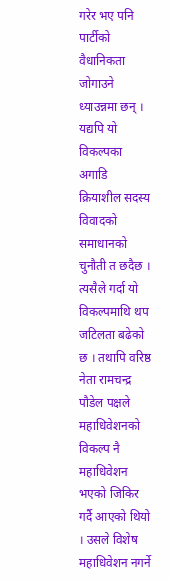गरेर भए पनि पार्टीको वैधानिकता जोगाउने ध्याउन्नमा छन् । यद्यपि यो विकल्पका अगाडि क्रियाशील सदस्य विवादको समाधानको चुनौती त छदैछ । त्यसैले गर्दा यो विकल्पमाथि थप जटिलता बढेको छ । तथापि वरिष्ठ नेता रामचन्द्र पौडेल पक्षले महाधिवेशनको विकल्प नै महाधिवेशन भएको जिकिर गर्दै आएको थियो । उसले विशेष महाधिवेशन नगर्ने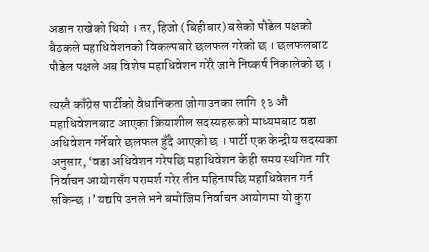अडान राखेको थियो । तर, हिजो (बिहीबार) बसेको पौडेल पक्षको बैठकले महाधिवेशनको विकल्पबारे छलफल गरेको छ । छलफलबाट पौडेल पक्षले अब विशेष महाधिवेशन गरेरै जाने निष्कर्ष निकालेको छ ।

त्यस्तै काँग्रेस पार्टीको वैधानिकता जोगाउनका लागि १३ औं महाधिवेशनबाट आएका क्रियाशील सदस्यहरूको माध्यमबाट वडा अधिवेशन गर्नेबारे छलफल हुँदै आएको छ । पार्टी एक केन्द्रीय सदस्यका अनुसार, ‘वडा अधिवेशन गरेपछि महाधिवेशन केही समय स्थगित गरि निर्वाचन आयोगसँग परामर्श गरेर तीन महिनापछि महाधिवेशन गर्न सकिन्छ ।’ यद्यपि उनले भने बमोजिम निर्वाचन आयोगमा यो कुरा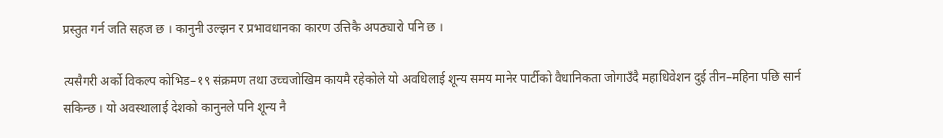प्रस्तुत गर्न जति सहज छ । कानुनी उल्झन र प्रभावधानका कारण उत्तिकै अपठ्यारो पनि छ ।

त्यसैगरी अर्को विकल्प कोभिड–१९ संक्रमण तथा उच्चजोखिम कायमै रहेकोले यो अवधिलाई शून्य समय मानेर पार्टीको वैधानिकता जोगाउँदै महाधिवेशन दुई तीन–महिना पछि सार्न सकिन्छ । यो अवस्थालाई देशको कानुनले पनि शून्य नै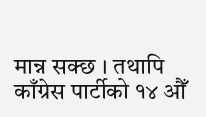मान्न सक्छ । तथापि काँग्रेस पार्टीको १४ औँ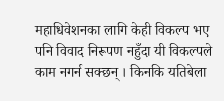महाधिवेशनका लागि केही विकल्प भए पनि विवाद निरूपण नहुँदा यी विकल्पले काम नगर्न सक्छन् । किनकि यतिबेला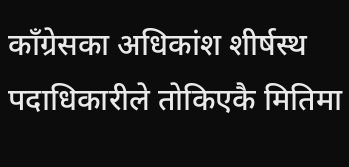काँग्रेसका अधिकांश शीर्षस्थ पदाधिकारीले तोकिएकै मितिमा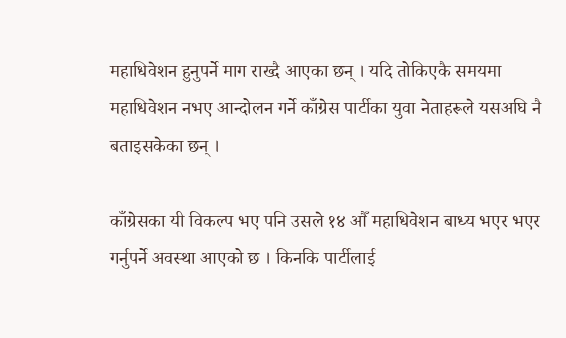महाधिवेशन हुनुपर्ने माग राख्दै आएका छन् । यदि तोकिएकै समयमा महाधिवेशन नभए आन्दोलन गर्ने काँग्रेस पार्टीका युवा नेताहरूले यसअघि नै बताइसकेका छन् ।

काँग्रेसका यी विकल्प भए पनि उसले १४ औँ महाधिवेशन बाध्य भएर भएर गर्नुपर्ने अवस्था आएको छ । किनकि पार्टीलाई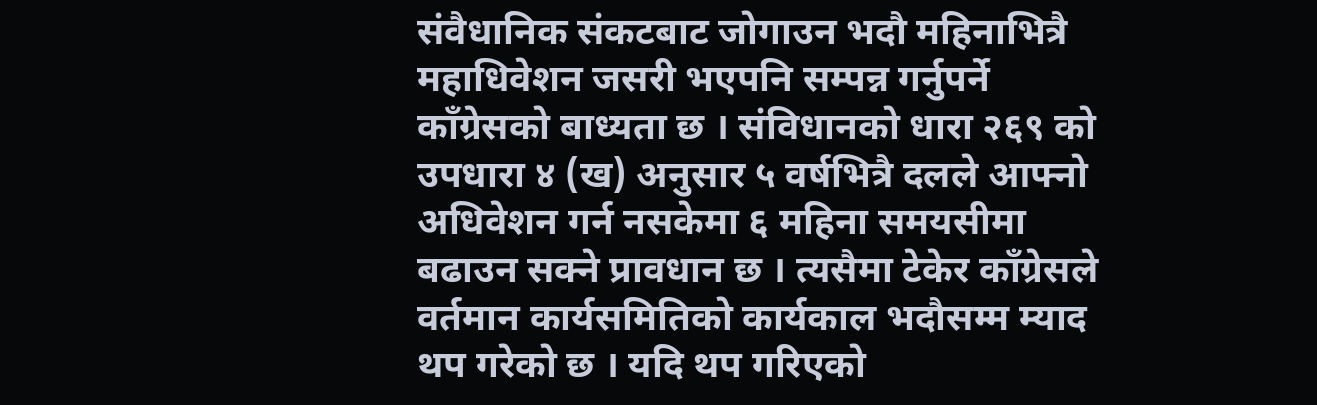संवैधानिक संकटबाट जोगाउन भदौ महिनाभित्रै महाधिवेशन जसरी भएपनि सम्पन्न गर्नुपर्ने काँग्रेसको बाध्यता छ । संविधानको धारा २६९ को उपधारा ४ (ख) अनुसार ५ वर्षभित्रै दलले आफ्नो अधिवेशन गर्न नसकेमा ६ महिना समयसीमा बढाउन सक्ने प्रावधान छ । त्यसैमा टेकेर काँग्रेसले वर्तमान कार्यसमितिको कार्यकाल भदौसम्म म्याद थप गरेको छ । यदि थप गरिएको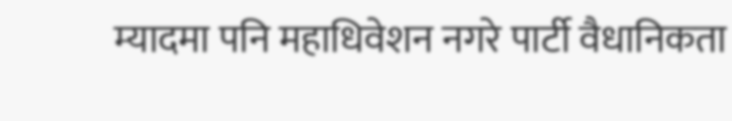म्यादमा पनि महाधिवेशन नगरे पार्टी वैधानिकता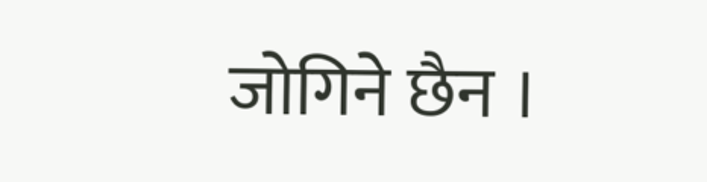जोगिने छैन ।